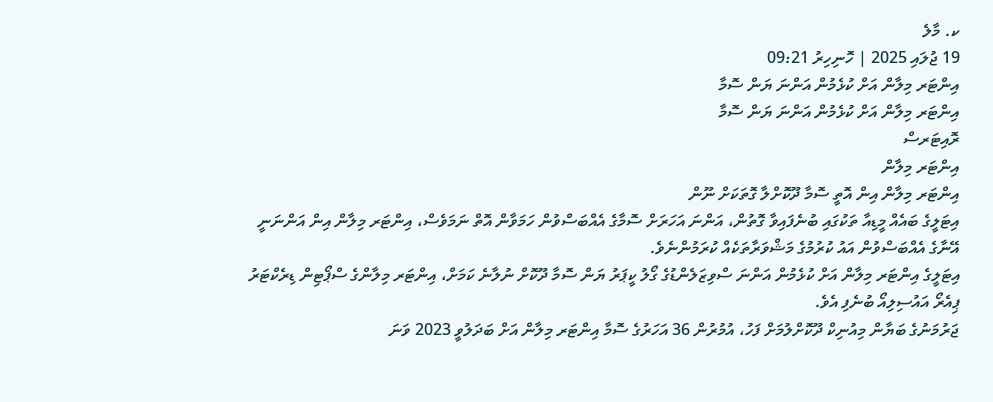ކ. މާލެ
19 ޖުލައި 2025 | ހޮނިހިރު 09:21
އިންޓަރ މިލާން އަށް ކުޅެމުން އަންނަ ޔަން ސޮމާ
އިންޓަރ މިލާން އަށް ކުޅެމުން އަންނަ ޔަން ސޮމާ
ރޮއިޓަރސް
އިންޓަރ މިލާން
އިންޓަރ މިލާން އިން އޮތީ ސޮމާ ދޫކޮށްލާ ގޮތަކަށް ނޫން
އިޓަލީގެ ބައެއް މީޑިއާ ތަކުގައި ބުނެފައިވާ ގޮތުން، އަންނަ އަހަރަށް ސޮމާގެ އެއްބަސްވުން ހަމަވާން އޮތް ނަމަވެސް، އިންޓަރ މިލާން އިން އަންނަނީ އޭނާގެ އެއްބަސްވުން އައު ކުރުމުގެ މަޝްވަރާތަކެއް ކުރަމުންނެވެ.
އިޓަލީގެ އިންޓަރ މިލާން އަށް ކުޅެމުން އަންނަ ސްވިޒަލެންޑުގެ ގޯލު ކީޕަރު ޔަން ސޮމާ ދޫކޮށް ނުލާނެ ކަމަށް، އިންޓަރ މިލާންގެ ސްޕޯޓިން ޑިރެކްޓަރު ޕިއެރޯ އައުސިލިއޯ ބުނެފި އެވެ.
ޖަރުމަނުގެ ބަޔާން މިއުނިކް ދޫކޮށްލުމަށް ފަހު، އުމުރުން 36 އަހަރުގެ ސޮމާ އިންޓަރ މިލާން އަށް ބަދަލުވީ 2023 ވަނަ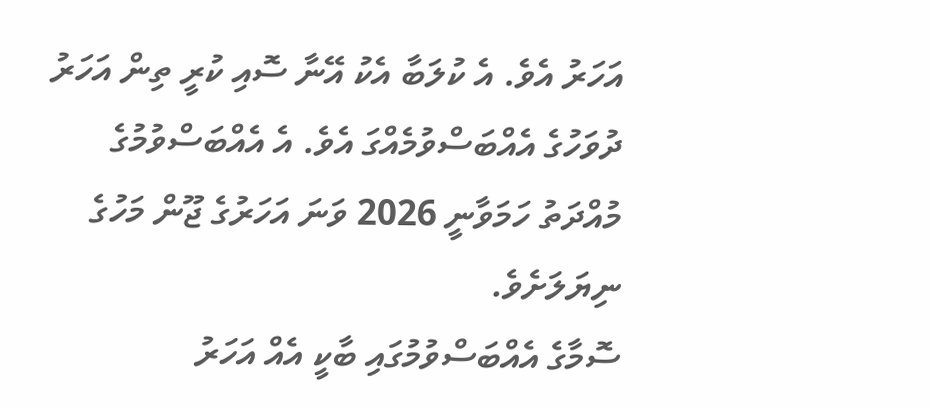އަހަރު އެވެ. އެ ކުލަބާ އެކު އޭނާ ސޮއި ކުރީ ތިން އަހަރު ދުވަހުގެ އެއްބަސްވުމެއްގަ އެވެ. އެ އެއްބަސްވުމުގެ މުއްދަތު ހަމަވާނީ 2026 ވަނަ އަހަރުގެ ޖޫން މަހުގެ ނިޔަލަށެވެ.
ސޮމާގެ އެއްބަސްވުމުގައި ބާކީ އެއް އަހަރު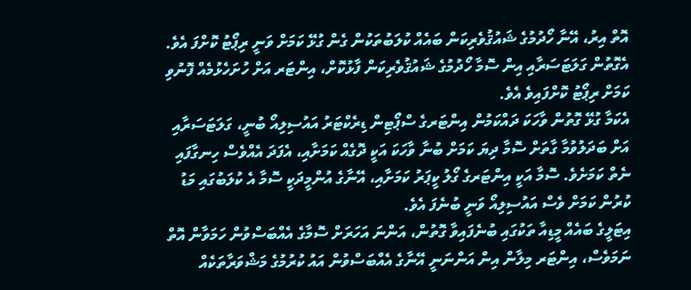އޮތް އިރު، އޭނާ ހޯދުމުގެ ޝައުޤުވެރިކަން ބައެއް ކުލަބުތަކުން ގެން ގުޅޭ ކަމަށް ވަނީ ރިޕޯޓު ކޮށްފަ އެވެ. އެގޮތުން ގަލަޓަސަރާއި އިން ސޮމާ ހޯދުމުގެ ޝައުޤުވެރިކަން ފާޅުކޮށް، އިންޓަރ އަށް ހުށަހެޅުމެއް ފޮނުވި ކަމަށް ރިޕޯޓު ކޮށްފައިވެ އެވެ.
އެކަމާ ގުޅޭ ގޮތުން ވާހަކަ ދައްކަމުން އިންޓަރގެ ސްޕޯޓިން ޑިރެކްޓަރު އައުސިލިއޯ ބުނީ، ގަލަޓަސަރާއި އަށް ބަދަލުވުމާ ގާތަށް ސޮމާ ދިޔަ ކަމަށް ބުނާ ވާހަކަ އަކީ ދޮގެއް ކަމަށާއި، އެފަދަ އެއްވެސް ހިނގާފައި ނެތް ކަމަށެވެ. ސޮމާ އަކީ އިންޓަރގެ ގޯލު ކީޕަރު ކަމަށާއި، އޭނާގެ އުންމީދަކީ ސޮމާ އެ ކުލަބުގައި މަޑު ކުރުން ކަމަށް ވެސް އައުސިލިއޯ ވަނީ ބުނެފަ އެވެ.
އިޓަލީގެ ބައެއް މީޑިއާ ތަކުގައި ބުނެފައިވާ ގޮތުން، އަންނަ އަހަރަށް ސޮމާގެ އެއްބަސްވުން ހަމަވާން އޮތް ނަމަވެސް، އިންޓަރ މިލާން އިން އަންނަނީ އޭނާގެ އެއްބަސްވުން އައު ކުރުމުގެ މަޝްވަރާތަކެއް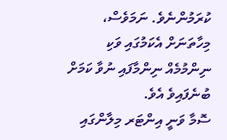ކުރަމުންނެވެ. ނަމަވެސް، މިހާތަނަށް އެކަމުގައި ވަކި ނިންމުމެއް ނިންމާފައި ނުވާ ކަމަށް ބުނެފައިވެ އެވެ.
ސޮމާ ވަނީ އިންޓަރ މިލާންގައި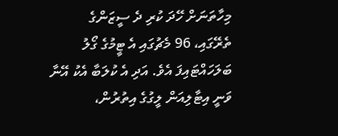މިހާތަނަށް ހޭދަ ކުރި ދެ ސީޒަންގެ ތެރޭގައި، 96 މެޗުގައި އެ ޓީމުގެ ގޯލު ބަލަހައްޓައިފަ އެވެ. އަދި އެ ކުލަބާ އެކު އޭނާ ވަނީ އިޓާލިއަން ލީގުގެ އިތުރުން،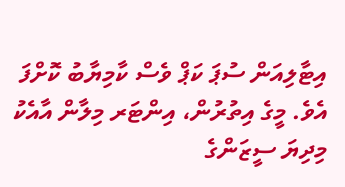އިޓާލިއަން ސުޕަ ކަޕް ވެސް ކާމިޔާބު ކޮށްފަ އެވެ. މީގެ އިތުރުން، އިންޓަރ މިލާން އާއެކު މިދިޔަ ސީޒަންގެ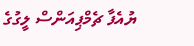ޔުއެފާ ޗެމްޕިއަންސް ލީގުގެ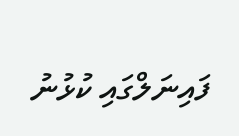ފައިނަލްގައި ކުޅުނު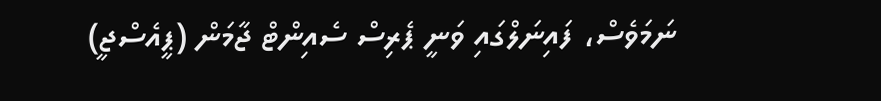ނަމަވެސް، ފައިނަލްގައި ވަނީ ޕެރިސް ސެއިންޓް ޖާމަން (ޕީއެސްޖީ)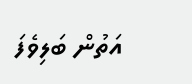އަތުން ބަލިވެފަ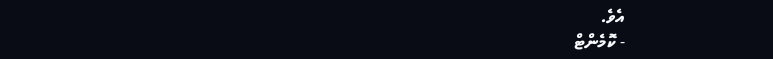އެވެ.
- ކޮމެންޓް